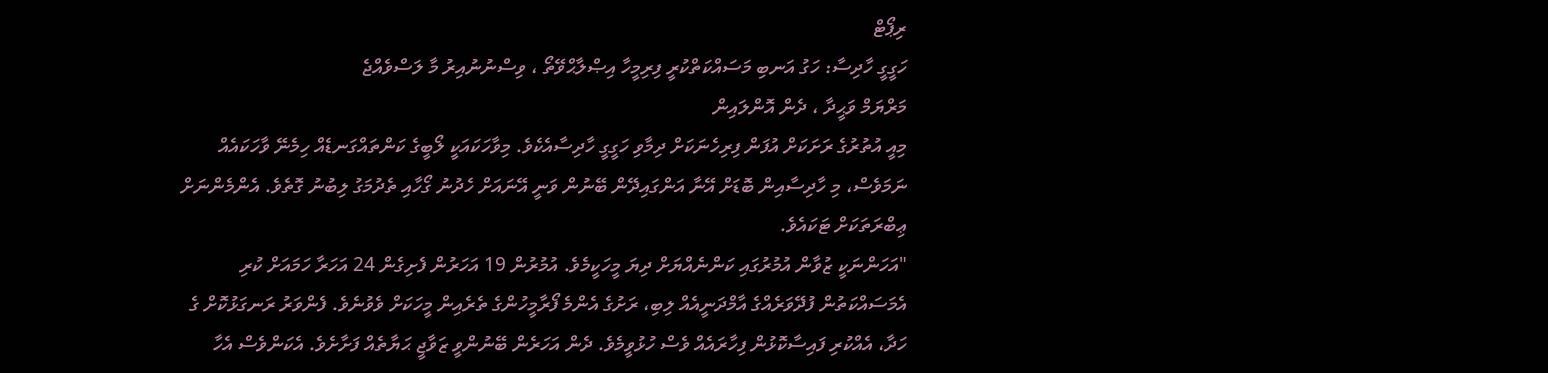ރިޕޯޓް
ހަގީގީ ހާދިސާ: ހަގު އަނބި މަސައްކަތްކުރީ ފިރިމީހާ އިޞްލާޙްވޭތޯ ، ވިސްނުނުއިރު މާ ލަސްވެއްޖެ
މަރްޔަމް ވަޙީދާ ، ދެން އޮންލައިން
މިއީ އުތުރުގެ ރަށަކަށް އުފަން ފިރިހެނަކަށް ދިމާވި ހަގީގީ ހާދިސާއެކެވެ. މިވާހަކައަކީ ލޯބީގެ ކަންތައްގަނޑެއް ހިމެނޭ ވާހަކައެއް ނަމަވެސް، މި ހާދިސާއިން ބޮޑަށް އޭނާ އަންގައިދޭން ބޭނުން ވަނީ އޭނައަށް ހެދުނު ގޯހާއި ތެދުމަގު ލިބުނު ގޮތެވެ. އެންމެންނަށް ޢިބްރަތަކަށް ޓަކައެވެ.
"އަހަންނަކީ ޒުވާން އުމުރުގައި ކަންނެއްޔަށް ދިޔަ މީހަކީމެވެ. އުމުރުން 19 އަހަރުން ފެށިގެން 24 އަހަރާ ހަމައަށް ކުރި އެމަސައްކަތުން ފުދޭވަރެއްގެ އާމްދަނީއެއް ލިބި، ރަށުގެ އެންމެ ފޯރާމީހުންގެ ތެރެއިން މީހަކަށް ވެވުނެވެ. ފެންވަރު ރަނގަޅުކޮށް ގެ ހަދާ، އެއްކުރި ފައިސާކޮޅުން ފިހާރައެއް ވެސް ހުޅުވީމެވެ. ދެން އަހަރެން ބޭނުންވީ ޒަވާޖީ ޙަޔާތެއް ފަށާށެވެ. އެކަންވެސް އެހާ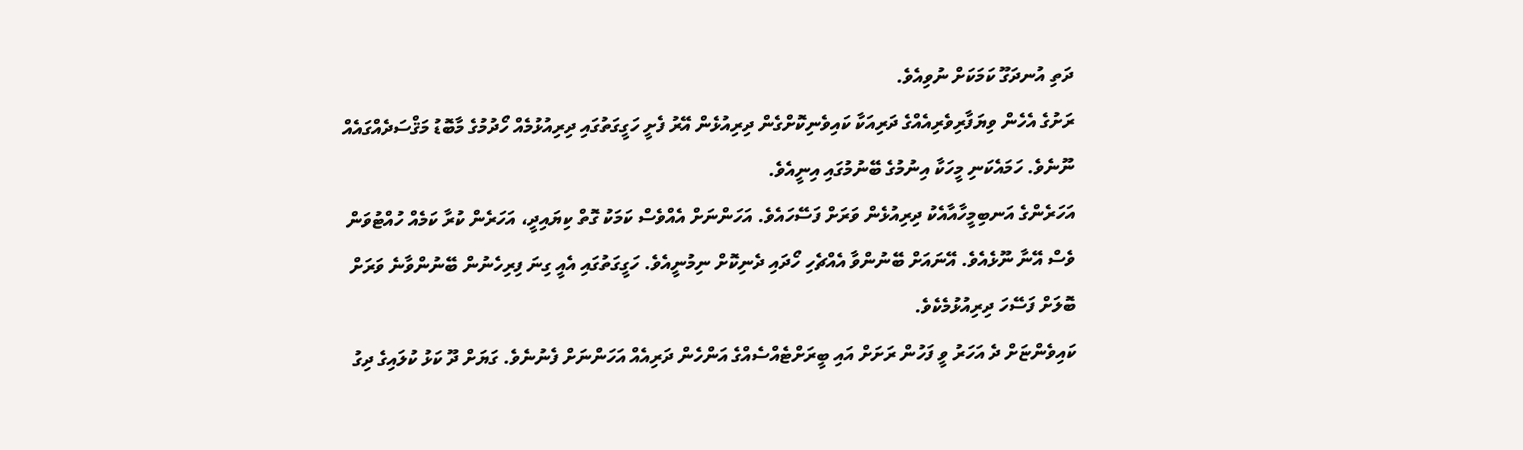ދަތި އުނދަގޫ ކަމަކަށް ނުވިއެވެ.
ރަށުގެ އެހެން ވިޔަފާރިވެރިއެއްގެ ދަރިއަކާ ކައިވެނިކޮށްގެން ދިރިއުޅެން އޭރު ފެށީ ހަގީގަތުގައި ދިރިއުޅުމެއް ހޯދުމުގެ މާބޮޑު މަޤްސަދެއްގައެއް ނޫނެވެ. ހަމައެކަނި މީހަކާ އިނުމުގެ ބޭނުމުގައި އިނީއެވެ.
އަހަރެންގެ އަނބިމީހާއާއެކު ދިރިއުޅެން ވަރަށް ފަސޭހައެވެ. އަހަންނަށް އެއްވެސް ކަމަކު ގޮތް ކިޔައިދީ، އަހަރެން ކުރާ ކަމެއް ހުއްޓުވަން ވެސް އޭނާ ނޫޅެއެވެ. އޭނައަށް ބޭނުންވާ އެއްޗެހި ހޯދައި ދެނިކޮށް ނިމުނީއެވެ. ހަގީގަތުގައި އެއީ ގިނަ ފިރިހެނުން ބޭނުންވާނެ ވަރަށް ބޮލަށް ފަސޭހަ ދިރިއުޅުމެކެވެ.
ކައިވެންޏަށް ދެ އަހަރު ވީ ފަހުން ރަށަށް އައި ބީރަށްޓެއްސެއްގެ އަންހެން ދަރިއެއް އަހަންނަށް ފެނުނެވެ. ގަޔަށް ދޫ ކަޅު ކުލައިގެ ދިގު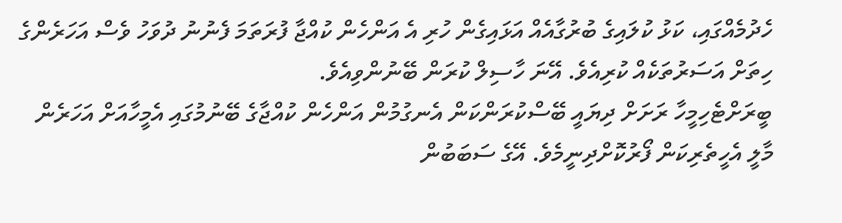ހެދުމެއްގައި، ކަޅު ކުލައިގެ ބުރުގާއެއް އަޅައިގެން ހުރި އެ އަންހެން ކުއްޖާ ފުރަތަމަ ފެނުނު ދުވަހު ވެސް އަހަރެންގެ ހިތަށް އަސަރުތަކެއް ކުރިއެވެ. އޭނަ ހާސިލް ކުރަން ބޭނުންވިއެވެ.
ބީރަށްޓެހިމީހާ ރަށަށް ދިޔައީ ބޭސްކުރަންކަން އެނގުމުން އަންހެން ކުއްޖާގެ ބޭނުމުގައި އެމީހާއަށް އަހަރެން މާލީ އެހީތެރިކަން ފޯރުކޮށްދިނީމެވެ. އޭގެ ސަބަބުން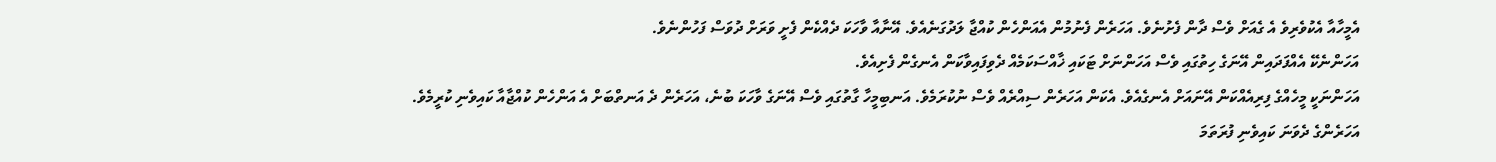އެމީހާއާ އެކުވެރިވެ އެ ގެއަށް ވެސް ދާން ފެށުނެވެ. އަހަރެން ފެނުމުން އެއަންހެން ކުއްޖާ ލަދުގަނެއެވެ. އޭނާއާ ވާހަކަ ދެއްކެން ފެށީ ވަރަށް ދުވަސް ފަހުންނެވެ.
އަހަންނެކޭ އެއްފަދައިން އޭނަގެ ހިތުގައި ވެސް އަހަންނަށް ޓަކައި ޚާއްސަކަމެއް ދެވިފައިވާކަން އެނގެން ފެށިއެވެ.
އަހަންނަކީ މީހެއްގެ ފިރިއެއްކަން އޭނައަށް އެނގެއެވެ. އެކަން އަހަރެން ސިއްރެއް ވެސް ނުކުރަމެވެ. އަނބިމީހާ ގާތުގައި ވެސް އޭނަގެ ވާހަކަ ބުނެ، އަހަރެން ދެ އަނތްބަށް އެ އަންހެން ކުއްޖާއާ ކައިވެނި ކުރީމެވެ.
އަހަރެންގެ ދެވަނަ ކައިވެނި ފުރަތަމަ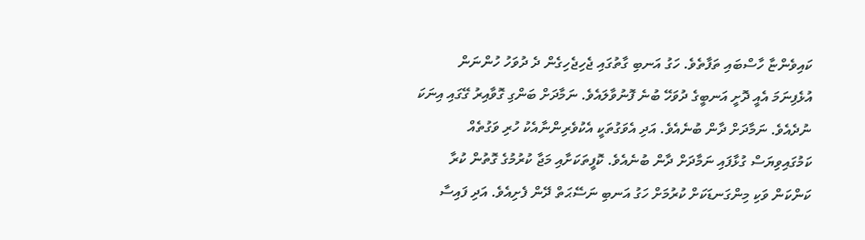ކައިވެންޏާ ހާސްބައި ތަފާތެވެ. ހަގު އަނބި ގާތުގައި ޖެހިޖެހިގެން ދެ ދުވަހު ހުންނަން އުޅެފިނަމަ އެއީ ދޮށީ އަނބީގެ ދުވަހޭ ބުނެ ފޮނުވާލައެވެ. ނަމާދަށް ބަންގި ގޮވާއިރު ގޭގައި އިނަކަ ނުދެއެވެ. ނަމާދަށް ދާން ބުނެއެވެ. އަދި އެވަގުތަކީ އެކުވެރިންނާއެކު ހުރި ވަގުތެއް ކަމުގައިވިޔަސް ގުޅާފައި ނަމާދަށް ދާން ބުނެއެވެ. ކޮފީތަކަށާއި މަޖާ ކުރުމުގެ ގޮތުން ކުރާ ކަންކަން ވަކި މިންގަނޑަކަށް ކުރުމަށް ހަގު އަނބި ނަސޭޙަތް ދޭން ފެށިއެވެ. އަދި ފައިސާ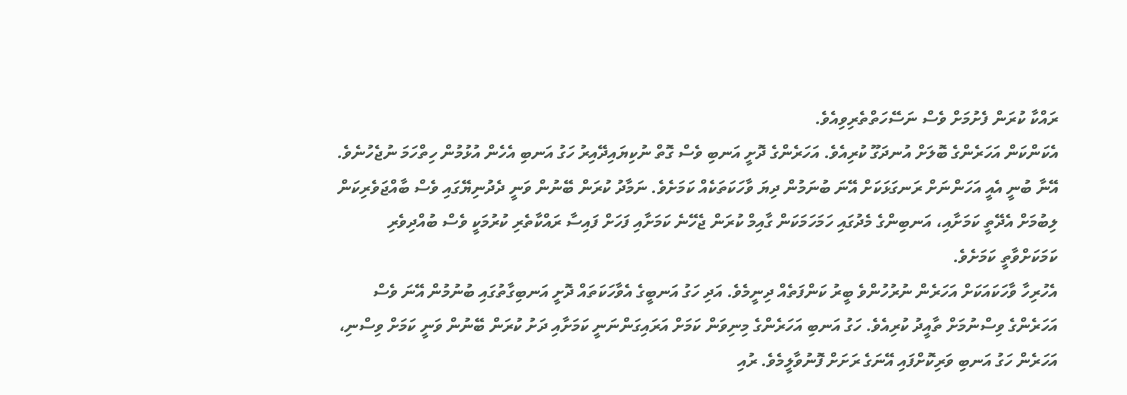ރައްކާ ކުރަން ފެށުމަށް ވެސް ނަސޭހަތްތެރިވިއެވެ.
އެކަންކަން އަހަރެންގެ ބޮލަށް އުނދަގޫ ކުރިއެވެ. އަހަރެންގެ ދޮށީ އަނބި ވެސް ގޮތް ނުކިޔައިދޭއިރު ހަގު އަނބި އެހެން އުޅުމުން ހިތްހަމަ ނުޖެހުނެވެ. އޭނާ ބުނީ އެއީ އަހަންނަށް ރަނގަޅަކަށް އޭނަ ބުނަމުން ދިޔަ ވާހަކަތަކެއް ކަމަށެވެ. ނަމާދު ކުރަން ބޭނުން ވަނީ ދެދުނިޔޭގައި ވެސް ބާއްޖަވެރިކަން ލިބުމަށް އެދޭތީ ކަމަށާއި، އަނބިންގެ މެދުގައި ހަމަހަމަކަން ގާއިމް ކުރަން ޖެހޭނެ ކަމަށާއި ފަހަށް ފައިސާ ރައްކާތެރި ކުރުމަކީ ވެސް ބުއްދިވެރި ކަމަކަށްވާތީ ކަމަށެވެ.
އެހުރިހާ ވާހަކައަކަށް އަހަރެން ނުރުހުންވެ ބީރު ކަންފަތެއް ދިނީމެވެ. އަދި ހަގު އަނބީގެ އެވާހަކަތައް ދޮށީ އަނބިގާތުގައި ބުނުމުން އޭނަ ވެސް އަހަރެންގެ ވިސްނުމަށް ތާއީދު ކުރިއެވެ. ހަގު އަނބި އަހަރެންގެ މިނިވަން ކަމަށް އަރައިގަންނަނީ ކަމަށާއި ދަށު ކުރަން ބޭނުން ވަނީ ކަމަށް ވިސްނި، އަހަރެން ހަގު އަނބި ވަރިކޮށްފައި އޭނަގެ ރަށަށް ފޮނުވާލީމެވެ. ރުއި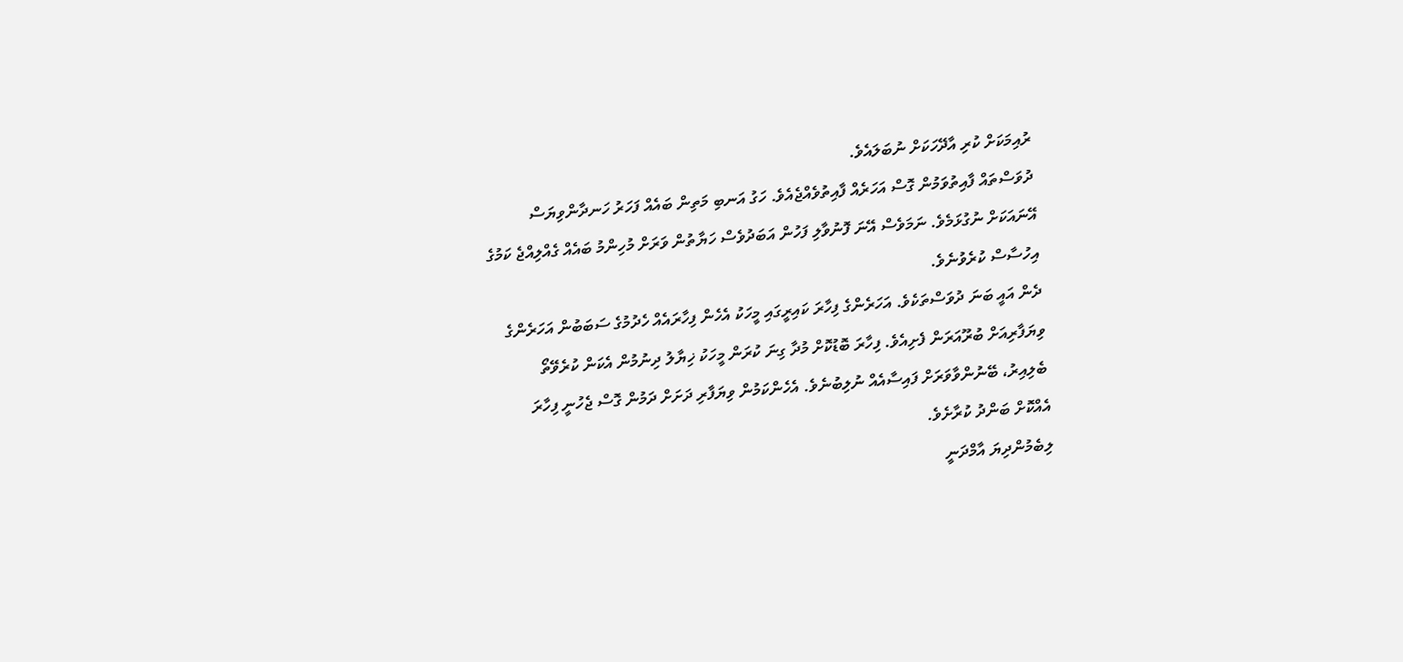ރުއިމަކަށް ކުރި އާދޭހަކަށް ނުބަލައެވެ.
ދުވަސްތައް ފާއިތުވަމުން ގޮސް އަހަރެއް ފާއިތުވެއްޖެއެވެ. ހަގު އަނބި މަތިން ބައެއް ފަހަރު ހަނދާންވިޔަސް އޭނައަކަށް ނުގުޅަމެވެ. ނަމަވެސް އޭނަ ފޮނުވާލި ފަހުން އަބަދުވެސް ހަޔާތުން ވަރަށް މުހިންމު ބައެއް ގެއްލިއްޖެ ކަމުގެ އިހުސާސް ކުރެވުނެވެ.
ދެން އައީ ބަނަ ދުވަސްތަކެވެ. އަހަރެންގެ ފިހާރަ ކައިރީގައި މީހަކު އެހެން ފިހާރައެއް ހެދުމުގެ ސަބަބުން އަހަރެންގެ ވިޔަފާރިއަށް ބުރޫއަރަން ފެށިއެވެ. ފިހާރަ ބޮޑުކޮށް މުދާ ގިނަ ކުރަން މީހަކު ޚިޔާލު ދިނުމުން އެކަން ކުރެވޭތޯ ބެލިއިރު، ބޭނުންވާވަރަށް ފައިސާއެއް ނުލިބުނެވެ. އެހެންކަމުން ވިޔަފާރި ދަށަށް ދަމުން ގޮސް ޖެހުނީ ފިހާރަ އެއްކޮށް ބަންދު ކުރާށެވެ.
ލިބެމުންދިޔަ އާމްދަނީ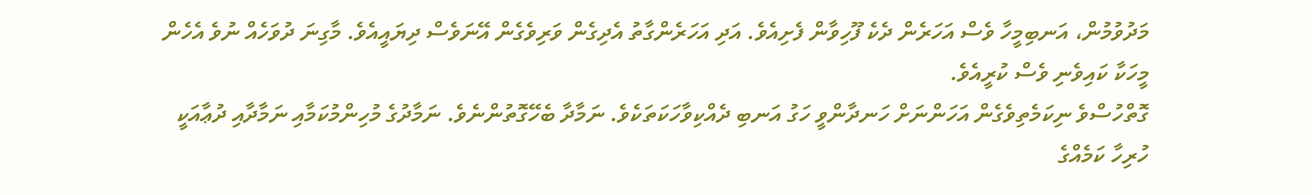މަދުވުމުން، އަނބިމީހާ ވެސް އަހަރެން ދެކެ ފޫހިވާން ފެށިއެވެ. އަދި އަހަރެންގާތު އެދިގެން ވަރިވެގެން އޭނަވެސް ދިޔައީއެވެ. މާގިނަ ދުވަހެއް ނުވެ އެހެން މީހަކާ ކައިވެނި ވެސް ކުރީއެވެ.
ގޮތްހުސްވެ ނިކަމެތިވެގެން އަހަންނަށް ހަނދާންވީ ހަގު އަނބި ދެއްކިވާހަކަތަކެވެ. ނަމާދާ ބެހޭގޮތުންނެވެ. ނަމާދުގެ މުހިންމުކަމާއި ނަމާދާއި ދުޢާއަކީ ހުރިހާ ކަމެއްގެ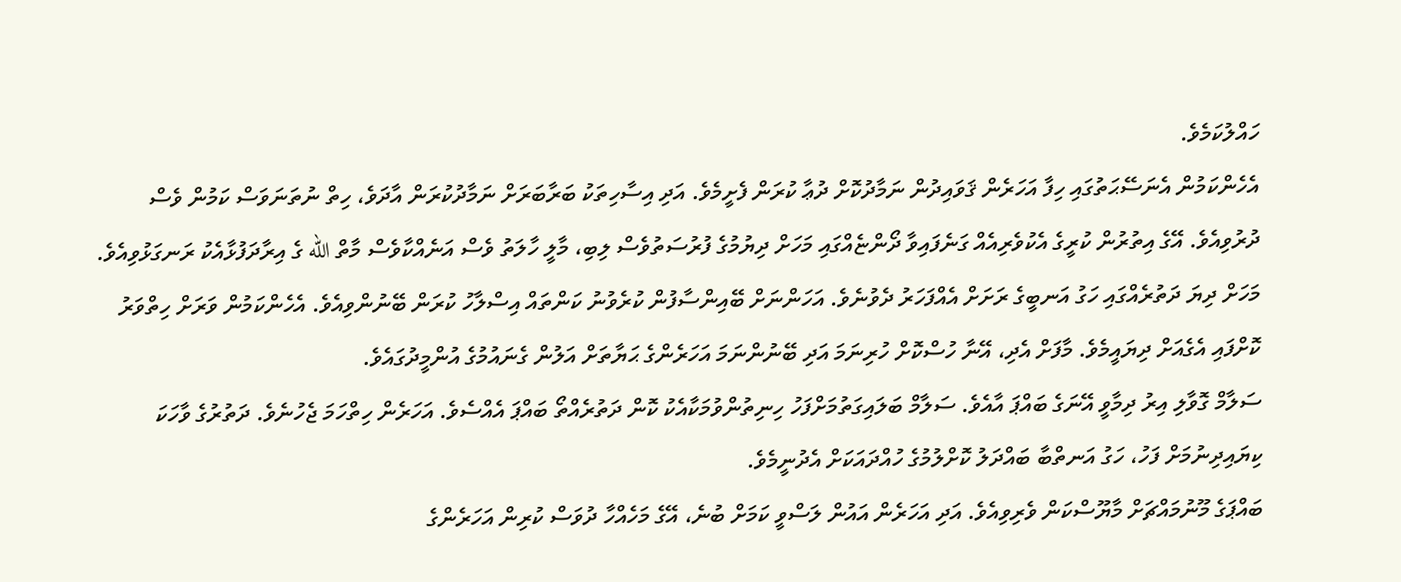ހައްލުކަމެވެ.
އެހެންކަމުން އެނަސޭޙަތުގައި ހިފާ އަހަރެން ޤަވައިދުން ނަމާދުކޮށް ދުޢާ ކުރަން ފެށީމެވެ. އަދި އިސާހިތަކު ބަރާބަރަށް ނަމާދުކުރަން އާދަވެ، ހިތް ނުތަނަވަސް ކަމުން ވެސް ދުރުވިއެވެ. އޭގެ އިތުރުން ކުރީގެ އެކުވެރިއެއް ގަނެފައިވާ ދޯންޏެއްގައި މަހަށް ދިޔުމުގެ ފުރުސަތުވެސް ލިބި، މާލީ ހާލަތު ވެސް އަނެއްކާވެސް މާތް الله ގެ އިރާދަފުޅާއެކު ރަނގަޅުވިއެވެ.
މަހަށް ދިޔަ ދަތުރެއްގައި ހަގު އަނބީގެ ރަށަށް އެއްފަހަރު ދެވުނެވެ. އަހަންނަށް ބޭއިންސާފުން ކުރެވުނު ކަންތައް އިސްލާހު ކުރަން ބޭނުންވިއެވެ. އެހެންކަމުން ވަރަށް ހިތްވަރު ކޮށްފައި އެގެއަށް ދިޔައީމެވެ. މާފަށް އެދި، އޭނާ ހުސްކޮށް ހުރިނަމަ އަދި ބޭނުންނަމަ އަހަރެންގެ ޙަޔާތަށް އަލުން ގެނައުމުގެ އުންމީދުގައެވެ.
ސަލާމް ގޮވާލި އިރު ދިމާވީ އޭނަގެ ބައްޕަ އާއެވެ. ސަލާމް ބަލައިގަތުމަށްފަހު ހިނިތުންވުމަކާއެކު ކޮން ދަތުރެއްތޯ ބައްޕަ އެއްސެވެ. އަހަރެން ހިތްހަމަ ޖެހުނެވެ. ދަތުރުގެ ވާހަކަ ކިޔައިދިނުމަށް ފަހު، ހަގު އަނތްބާ ބައްދަލު ކޮށްލުމުގެ ހުއްދައަކަށް އެދުނީމެވެ.
ބައްޕަގެ މޫނުމައްޗަށް މާޔޫސްކަން ވެރިވިއެވެ. އަދި އަހަރެން އައުން ލަސްވީ ކަމަށް ބުނެ، އޭގެ މަހެއްހާ ދުވަސް ކުރިން އަހަރެންގެ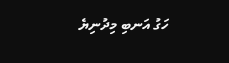ހަގު އަނބި މިދުނިޔެ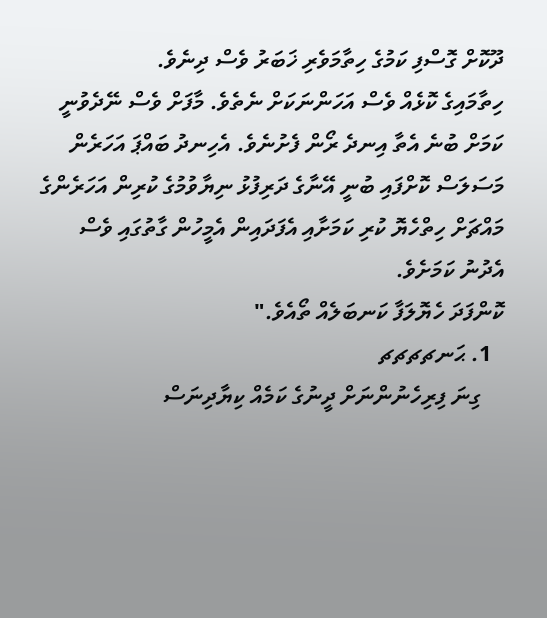ދޫކޮށް ގޮސްފި ކަމުގެ ހިތާމަވެރި ޚަބަރު ވެސް ދިނެވެ.
ހިތާމައިގެ ކޮޅެއް ވެސް އަހަންނަކަށް ނެތެވެ. މާފަށް ވެސް ނޭދެވުނީ ކަމަށް ބުނެ އެތާ އިނދެ ރޯން ފެށުނެވެ. އެހިނދު ބައްޕަ އަހަރެން މަސަލަސް ކޮށްފައި ބުނީ އޭނާގެ ދަރިފުޅު ނިޔާވުމުގެ ކުރިން އަހަރެންގެ މައްޗަށް ހިތްހެޔޮ ކުރި ކަމަށާއި އެފަދައިން އެމީހުން ގާތުގައި ވެސް އެދުނު ކަމަށެވެ.
ކޮންފަދަ ހެޔޮލަފާ ކަނބަލެއް ތޯއެވެ."
  1. ޙަނޗޗޗޗ
    ގިނަ ފިރިހެނުންނަށް ދީނުގެ ކަމެއް ކިޔާދިނަސް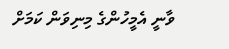ވާނީ އެމީހުންގެ މިނިވަން ކަމަށް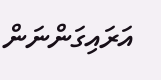އަރައިގަންނަން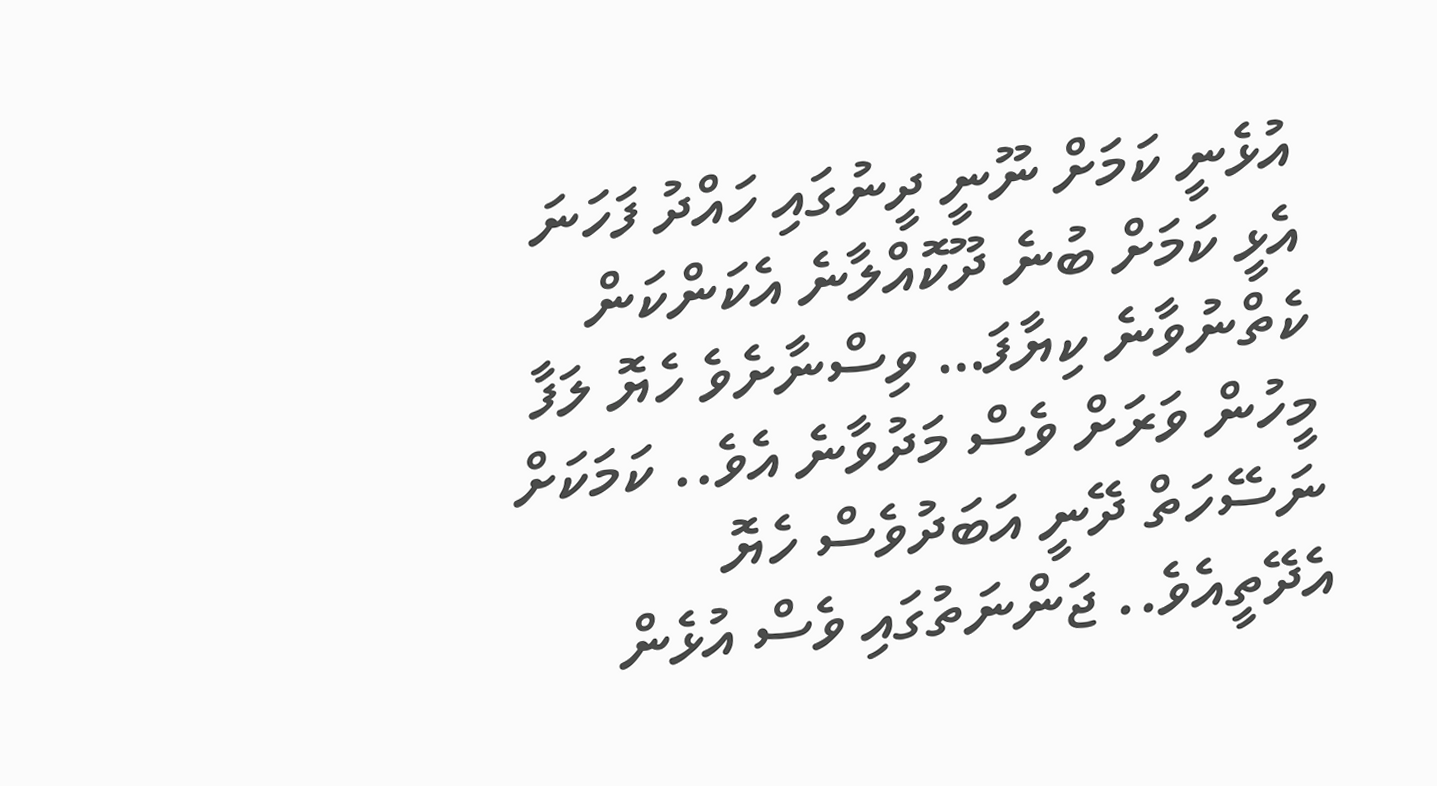އުޅެނީ ކަމަށް ނޫނީ ދީނުގައި ހައްދު ފަހަނަ އެޅީ ކަމަށް ބުނެ ދޫކޮއްލާނެ އެކަންކަން ކެތްނުވާނެ ކިޔާފަ… ވިސްނާށެވެ ހެޔޮ ލަފާ މީހުން ވަރަށް ވެސް މަދުވާނެ އެވެ.. ކަމަކަށް ނަސޭހަތް ދޭނީ އަބަދުވެސް ހެޔޮ އެދޭތީއެވެ.. ޖަންނަތުގައި ވެސް އުޅެން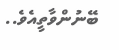ބޭނުންވާތީއެވެ..